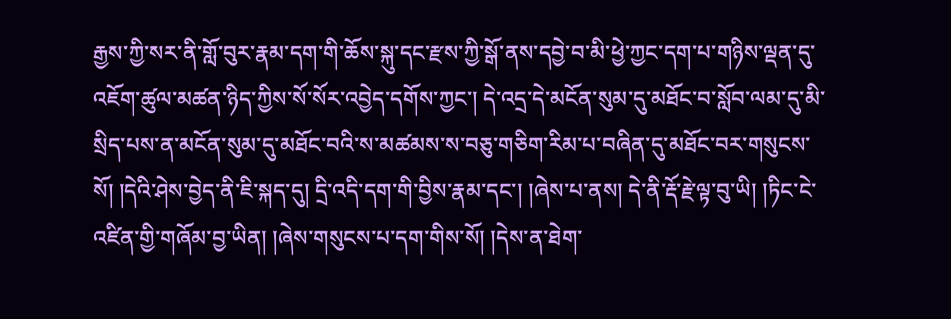རྒྱས་ཀྱི་སར་ནི་གློ་བུར་རྣམ་དག་གི་ཆོས་སྐུ་དང་རྫས་ཀྱི་སྒོ་ནས་དབྱེ་བ་མི་ཕྱེ་ཀྱང་དག་པ་གཉིས་ལྡན་དུ་འཇོག་ཚུལ་མཚན་ཉིད་ཀྱིས་སོ་སོར་འབྱེད་དགོས་ཀྱང་། དེ་འདྲ་དེ་མངོན་སུམ་དུ་མཐོང་བ་སློབ་ལམ་དུ་མི་སྲིད་པས་ན་མངོན་སུམ་དུ་མཐོང་བའི་ས་མཚམས་ས་བཅུ་གཅིག་རིམ་པ་བཞིན་དུ་མཐོང་བར་གསུངས་སོ། །དེའི་ཤེས་བྱེད་ནི་ཇི་སྐད་དུ། དྲི་འདི་དག་གི་བྱིས་རྣམ་དང་། །ཞེས་པ་ནས། དེ་ནི་རྡོ་རྗེ་ལྟ་བུ་ཡི། །ཏིང་ངེ་འཛིན་གྱི་གཞོམ་བྱ་ཡིན། །ཞེས་གསུངས་པ་དག་གིས་སོ། །དེས་ན་ཐེག་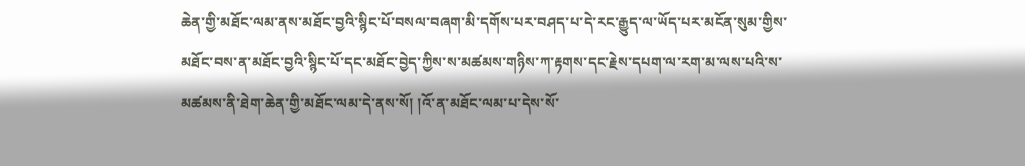ཆེན་གྱི་མཐོང་ལམ་ནས་མཐོང་བྱའི་སྙིང་པོ་བསལ་བཞག་མི་དགོས་པར་བཤད་པ་དེ་རང་རྒྱུད་ལ་ཡོད་པར་མངོན་སུམ་གྱིས་མཐོང་བས་ན་མཐོང་བྱའི་སྙིང་པོ་དང་མཐོང་བྱེད་ཀྱིས་ས་མཚམས་གཉིས་ཀ་རྟགས་དང་རྗེས་དཔག་ལ་རག་མ་ལས་པའི་ས་མཚམས་ནི་ཐེག་ཆེན་གྱི་མཐོང་ལམ་དེ་ནས་སོ། །འོ་ན་མཐོང་ལམ་པ་དེས་སོ་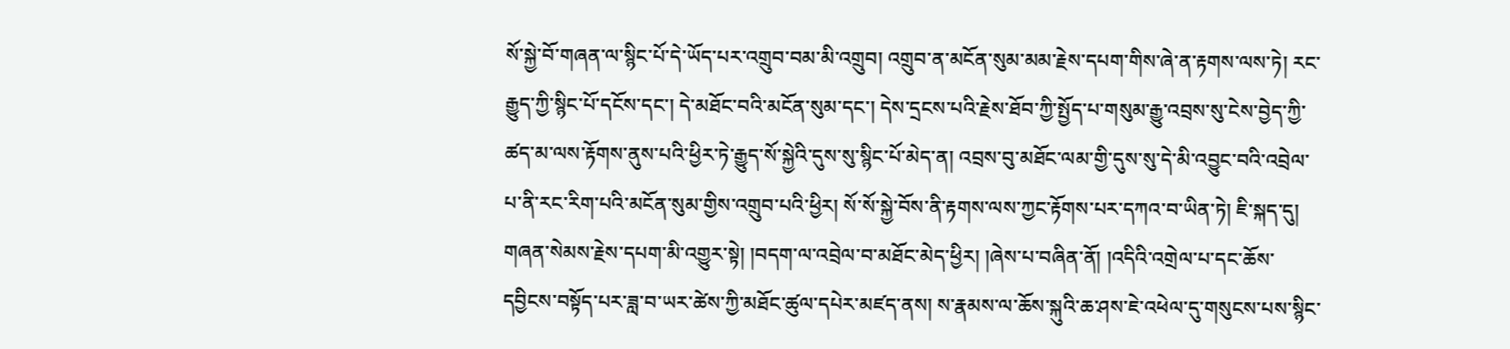སོ་སྐྱེ་བོ་གཞན་ལ་སྙིང་པོ་དེ་ཡོད་པར་འགྲུབ་བམ་མི་འགྲུབ། འགྲུབ་ན་མངོན་སུམ་མམ་རྗེས་དཔག་གིས་ཞེ་ན་རྟགས་ལས་ཏེ། རང་རྒྱུད་ཀྱི་སྙིང་པོ་དངོས་དང་། དེ་མཐོང་བའི་མངོན་སུམ་དང་། དེས་དྲངས་པའི་རྗེས་ཐོབ་ཀྱི་སྤྱོད་པ་གསུམ་རྒྱུ་འབྲས་སུ་ངེས་བྱེད་ཀྱི་ཚད་མ་ལས་རྟོགས་ནུས་པའི་ཕྱིར་ཏེ་རྒྱུད་སོ་སྐྱེའི་དུས་སུ་སྙིང་པོ་མེད་ན། འབྲས་བུ་མཐོང་ལམ་གྱི་དུས་སུ་དེ་མི་འབྱུང་བའི་འབྲེལ་པ་ནི་རང་རིག་པའི་མངོན་སུམ་གྱིས་འགྲུབ་པའི་ཕྱིར། སོ་སོ་སྐྱེ་བོས་ནི་རྟགས་ལས་ཀྱང་རྟོགས་པར་དཀའ་བ་ཡིན་ཏེ། ཇི་སྐད་དུ། གཞན་སེམས་རྗེས་དཔག་མི་འགྱུར་སྟེ། །བདག་ལ་འབྲེལ་བ་མཐོང་མེད་ཕྱིར། །ཞེས་པ་བཞིན་ནོ། །འདིའི་འགྲེལ་པ་དང་ཆོས་དབྱིངས་བསྟོད་པར་ཟླ་བ་ཡར་ཚེས་ཀྱི་མཐོང་ཚུལ་དཔེར་མཛད་ནས། ས་རྣམས་ལ་ཆོས་སྐུའི་ཆ་ཤས་ཇེ་འཕེལ་དུ་གསུངས་པས་སྙིང་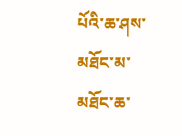པོའི་ཆ་ཤས་མཐོང་མ་མཐོང་ཆ་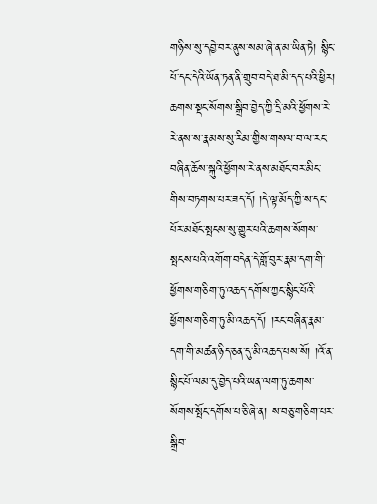གཉིས་སུ་དབྱེ་བར་ནུས་སམ་ཞེ་ན་མ་ཡིན་ཏེ། སྙིང་པོ་དང་དེའི་ཡོན་ཏན་ནི་གྲུབ་བདེ་ཐ་མི་དད་པའི་ཕྱིར། ཆགས་སྡང་སོགས་སྒྲིབ་བྱེད་ཀྱི་དྲི་མའི་ཕྱོགས་རེ་རེ་ནས་ས་རྣམས་སུ་རིམ་གྱིས་གསལ་བ་ལ་རང་བཞིན་ཆོས་སྐུའི་ཕྱོགས་རེ་ནས་མཐོང་བར་མིང་གིས་བཏགས་པར་ཟད་དོ། །དེ་ལྟ་མོད་ཀྱི་ས་དང་པོར་མཐོང་སྤངས་སུ་གྱུར་པའི་ཆགས་སོགས་སྤངས་པའི་འགོག་བདེན་དེ་གློ་བུར་རྣམ་དག་གི་ཕྱོགས་གཅིག་ཏུ་འཆད་དགོས་ཀྱང་སྙིང་པོའི་ཕྱོགས་གཅིག་ཏུ་མི་འཆད་དོ། །རང་བཞིན་རྣམ་དག་གི་མཚན་ཉིད་ཅན་དུ་མི་འཆད་པས་སོ། །འོ་ན་སྙིང་པོ་ལམ་དུ་བྱེད་པའི་ཡན་ལག་ཏུ་ཆགས་སོགས་སྤོང་དགོས་པ་ཅི་ཞེ་ན། ས་བཅུ་གཅིག་པར་སྒྲིབ་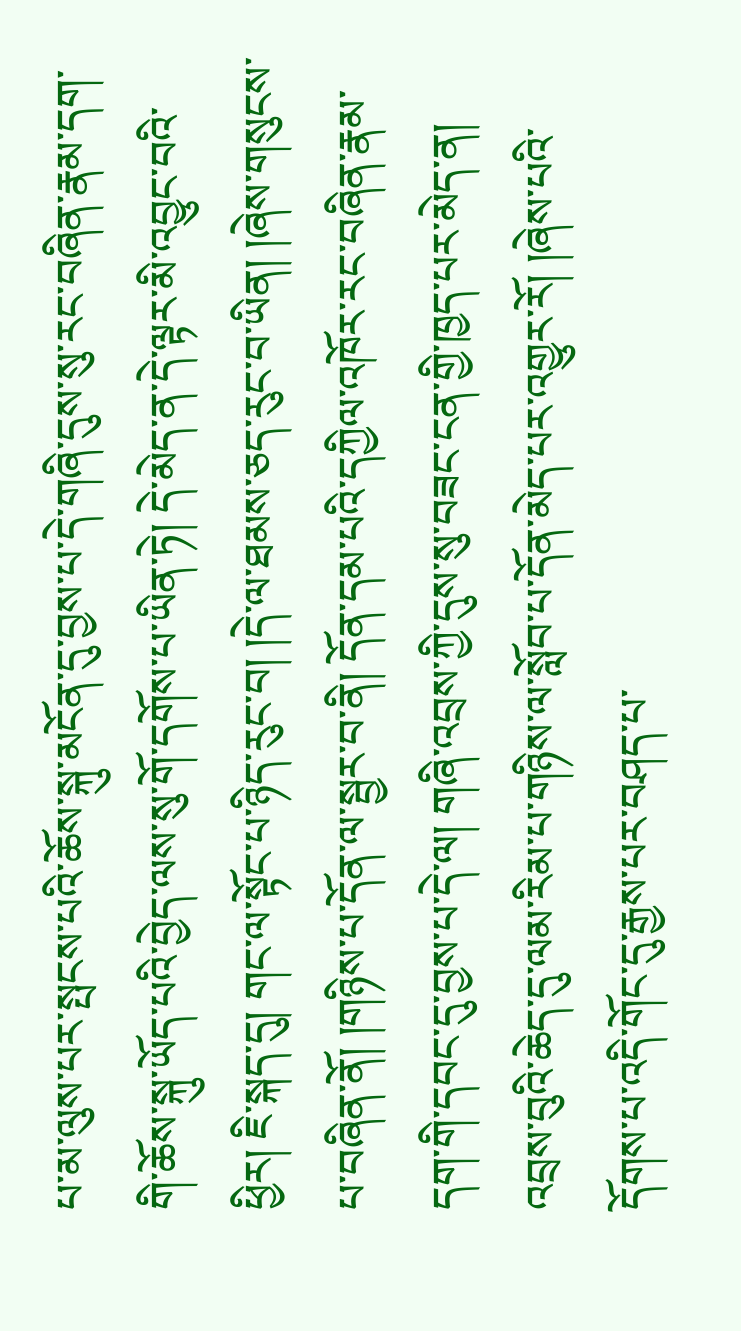པ་མ་ལུས་པར་སྤངས་པའི་ཆོས་སྐུ་མངོན་དུ་བྱས་པ་དེ་གཞི་དུས་སུ་རང་བཞིན་རྣམ་དག་གི་ཆོས་སྐུ་ཡོད་པའི་བྱེད་ལས་སུ་གོ་དགོས་པ་ཡིན་ཏེ། དེ་མེད་ན་དེ་ལྟར་མི་འབྱུང་བའི་ཕྱིར། ཇི་སྐད་དུ། གང་ལ་སྟོང་པ་ཉིད་རུང་བ། །དེ་ལ་ཐམས་ཅད་རུང་བ་ཡིན། །ཞེས་གསུངས་པ་བཞིན་ནོ། །གཉིས་པ་དོན་ལ་སྦྱར་བ་ནི། དོན་དམ་པའི་དཀྱིལ་འཁོར་རང་བཞིན་རྣམ་དག་གི་དབང་དུ་བྱས་པ་དེ་ལ། གཞི་འབྲས་ཀྱི་དུས་སུ་བཟང་ངན་གྱི་ཁྱད་པར་མེད་ན། འབྲས་བུའི་ཆེད་དུ་ལམ་རིམ་པ་གཉིས་ལ་སློབ་པ་དོན་མེད་པར་འགྱུར་རོ། །ཞེས་པའི་དོགས་པ་འདི་གོང་དུ་རྒྱས་པར་བཤད་པ་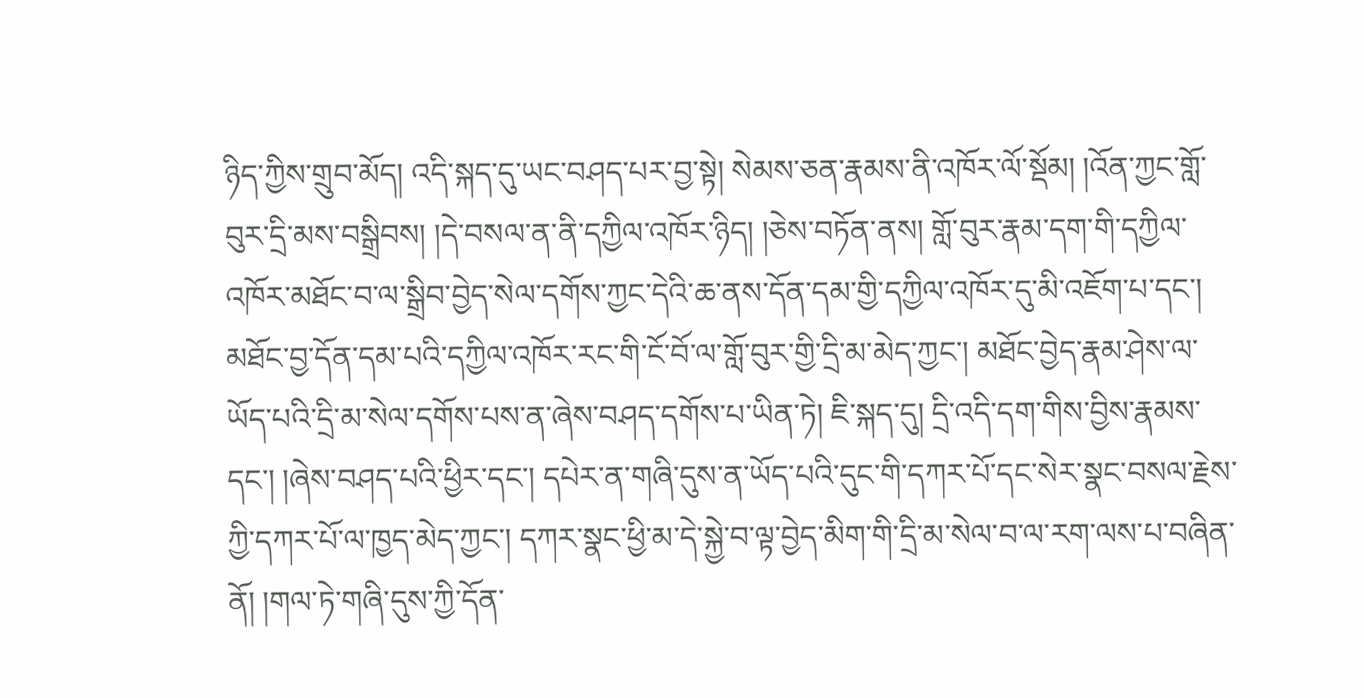ཉིད་ཀྱིས་གྲུབ་མོད། འདི་སྐད་དུ་ཡང་བཤད་པར་བྱ་སྟེ། སེམས་ཅན་རྣམས་ནི་འཁོར་ལོ་སྡོམ། །འོན་ཀྱང་གློ་བུར་དྲི་མས་བསྒྲིབས། །དེ་བསལ་ན་ནི་དཀྱིལ་འཁོར་ཉིད། །ཅེས་བཏོན་ནས། གློ་བུར་རྣམ་དག་གི་དཀྱིལ་འཁོར་མཐོང་བ་ལ་སྒྲིབ་བྱེད་སེལ་དགོས་ཀྱང་དེའི་ཆ་ནས་དོན་དམ་གྱི་དཀྱིལ་འཁོར་དུ་མི་འཇོག་པ་དང་། མཐོང་བྱ་དོན་དམ་པའི་དཀྱིལ་འཁོར་རང་གི་ངོ་བོ་ལ་གློ་བུར་གྱི་དྲི་མ་མེད་ཀྱང་། མཐོང་བྱེད་རྣམ་ཤེས་ལ་ཡོད་པའི་དྲི་མ་སེལ་དགོས་པས་ན་ཞེས་བཤད་དགོས་པ་ཡིན་ཏེ། ཇི་སྐད་དུ། དྲི་འདི་དག་གིས་བྱིས་རྣམས་དང་། །ཞེས་བཤད་པའི་ཕྱིར་དང་། དཔེར་ན་གཞི་དུས་ན་ཡོད་པའི་དུང་གི་དཀར་པོ་དང་སེར་སྣང་བསལ་རྗེས་ཀྱི་དཀར་པོ་ལ་ཁྱད་མེད་ཀྱང་། དཀར་སྣང་ཕྱི་མ་དེ་སྐྱེ་བ་ལྟ་བྱེད་མིག་གི་དྲི་མ་སེལ་བ་ལ་རག་ལས་པ་བཞིན་ནོ། །གལ་ཏེ་གཞི་དུས་ཀྱི་དོན་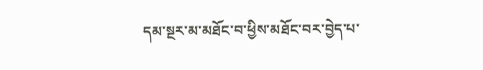དམ་སྔར་མ་མཐོང་བ་ཕྱིས་མཐོང་བར་བྱེད་པ་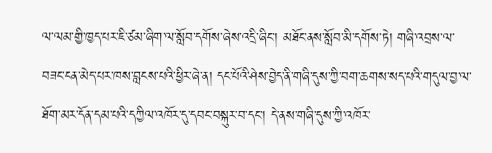ལ་ལམ་གྱི་ཁྱད་པར་ཇི་ཙམ་ཞིག་ལ་སློབ་དགོས་ཞེས་འདྲི་ཞིང་། མཐོང་ནས་སློབ་མི་དགོས་ཏེ། གཞི་འབྲས་ལ་བཟང་ངན་མེད་པར་ཁས་བླངས་པའི་ཕྱིར་ཞེ་ན། དང་པོའི་ཤེས་བྱེད་ནི་གཞི་དུས་ཀྱི་བག་ཆགས་སད་པའི་གདུལ་བྱ་ལ་ཐོག་མར་དོན་དམ་པའི་དཀྱིལ་འཁོར་དུ་དབང་བསྐུར་བ་དང་། དེ་ནས་གཞི་དུས་ཀྱི་འཁོར་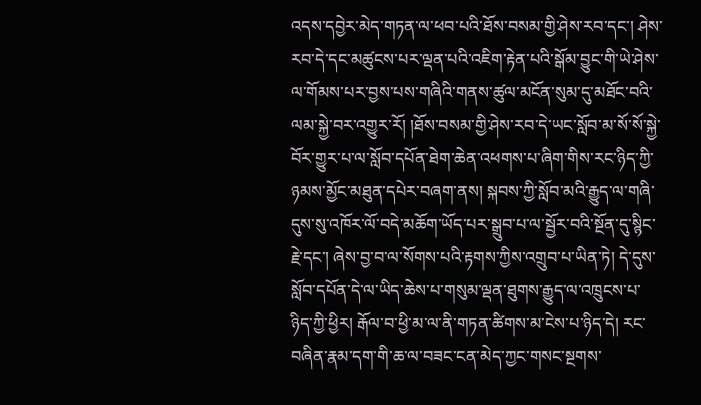འདས་དབྱེར་མེད་གཏན་ལ་ཕབ་པའི་ཐོས་བསམ་གྱི་ཤེས་རབ་དང་། ཤེས་རབ་དེ་དང་མཚུངས་པར་ལྡན་པའི་འཇིག་རྟེན་པའི་སྒོམ་བྱུང་གི་ཡེ་ཤེས་ལ་གོམས་པར་བྱས་པས་གཞིའི་གནས་ཚུལ་མངོན་སུམ་དུ་མཐོང་བའི་ལམ་སྐྱེ་བར་འགྱུར་རོ། །ཐོས་བསམ་གྱི་ཤེས་རབ་དེ་ཡང་སློབ་མ་སོ་སོ་སྐྱེ་བོར་གྱུར་པ་ལ་སློབ་དཔོན་ཐེག་ཆེན་འཕགས་པ་ཞིག་གིས་རང་ཉིད་ཀྱི་ཉམས་མྱོང་མཐུན་དཔེར་བཞག་ནས། སྐབས་ཀྱི་སློབ་མའི་རྒྱུད་ལ་གཞི་དུས་སུ་འཁོར་ལོ་བདེ་མཆོག་ཡོད་པར་སྒྲུབ་པ་ལ་སྦྱོར་བའི་སྔོན་དུ་སྙིང་རྗེ་དང་། ཞེས་བྱ་བ་ལ་སོགས་པའི་རྟགས་ཀྱིས་འགྲུབ་པ་ཡིན་ཏེ། དེ་དུས་སློབ་དཔོན་དེ་ལ་ཡིད་ཆེས་པ་གསུམ་ལྡན་ཐུགས་རྒྱུད་ལ་འཁྲུངས་པ་ཉིད་ཀྱི་ཕྱིར། རྒོལ་བ་ཕྱི་མ་ལ་ནི་གཏན་ཚིགས་མ་ངེས་པ་ཉིད་དེ། རང་བཞིན་རྣམ་དག་གི་ཆ་ལ་བཟང་ངན་མེད་ཀྱང་གསང་སྔགས་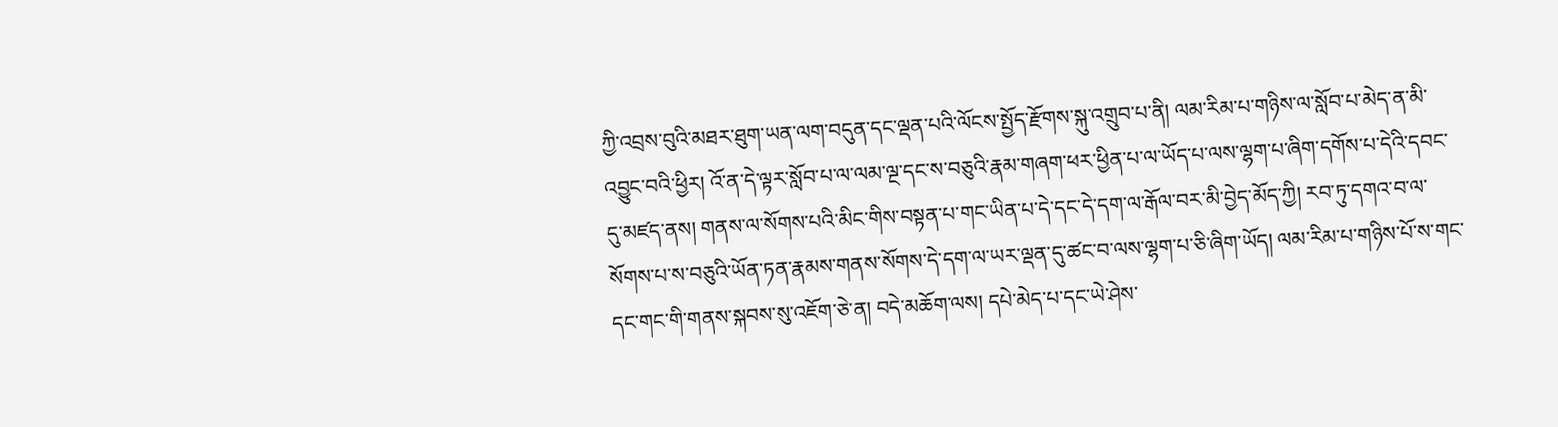ཀྱི་འབྲས་བུའི་མཐར་ཐུག་ཡན་ལག་བདུན་དང་ལྡན་པའི་ལོངས་སྤྱོད་རྫོགས་སྐུ་འགྲུབ་པ་ནི། ལམ་རིམ་པ་གཉིས་ལ་སློབ་པ་མེད་ན་མི་འབྱུང་བའི་ཕྱིར། འོ་ན་དེ་ལྟར་སློབ་པ་ལ་ལམ་ལྔ་དང་ས་བཅུའི་རྣམ་གཞག་ཕར་ཕྱིན་པ་ལ་ཡོད་པ་ལས་ལྷག་པ་ཞིག་དགོས་པ་དེའི་དབང་དུ་མཛད་ནས། གནས་ལ་སོགས་པའི་མིང་གིས་བསྟན་པ་གང་ཡིན་པ་དེ་དང་དེ་དག་ལ་རྒོལ་བར་མི་བྱེད་མོད་ཀྱི། རབ་ཏུ་དགའ་བ་ལ་སོགས་པ་ས་བཅུའི་ཡོན་ཏན་རྣམས་གནས་སོགས་དེ་དག་ལ་ཡར་ལྡན་དུ་ཚང་བ་ལས་ལྷག་པ་ཅི་ཞིག་ཡོད། ལམ་རིམ་པ་གཉིས་པོ་ས་གང་དང་གང་གི་གནས་སྐབས་སུ་འཇོག་ཅེ་ན། བདེ་མཆོག་ལས། དཔེ་མེད་པ་དང་ཡེ་ཤེས་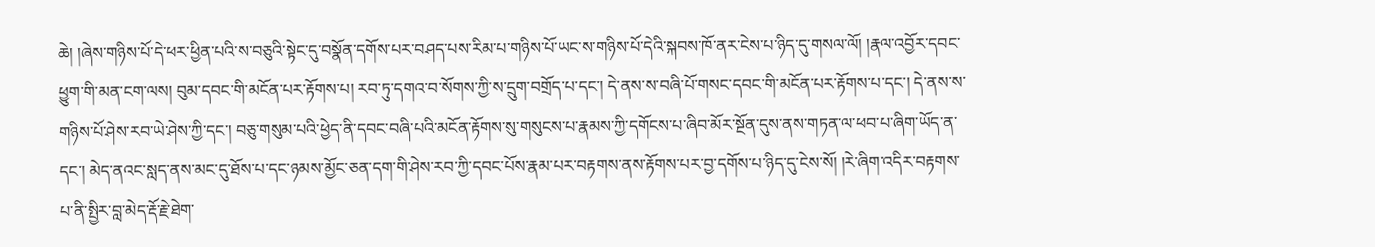ཆེ། །ཞེས་གཉིས་པོ་དེ་ཕར་ཕྱིན་པའི་ས་བཅུའི་སྟེང་དུ་བསྣོན་དགོས་པར་བཤད་པས་རིམ་པ་གཉིས་པོ་ཡང་ས་གཉིས་པོ་དེའི་སྐབས་ཁོ་ནར་ངེས་པ་ཉིད་དུ་གསལ་ལོ། །རྣལ་འབྱོར་དབང་ཕྱུག་གི་མན་ངག་ལས། བུམ་དབང་གི་མངོན་པར་རྟོགས་པ། རབ་ཏུ་དགའ་བ་སོགས་ཀྱི་ས་དྲུག་བགྲོད་པ་དང་། དེ་ནས་ས་བཞི་པོ་གསང་དབང་གི་མངོན་པར་རྟོགས་པ་དང་། དེ་ནས་ས་གཉིས་པོ་ཤེས་རབ་ཡེ་ཤེས་ཀྱི་དང་། བཅུ་གསུམ་པའི་ཕྱེད་ནི་དབང་བཞི་པའི་མངོན་རྟོགས་སུ་གསུངས་པ་རྣམས་ཀྱི་དགོངས་པ་ཞིབ་མོར་སྔོན་དུས་ནས་གཏན་ལ་ཕབ་པ་ཞིག་ཡོད་ན་དང་། མེད་ནའང་སླད་ནས་མང་དུ་ཐོས་པ་དང་ཉམས་མྱོང་ཅན་དག་གི་ཤེས་རབ་ཀྱི་དབང་པོས་རྣམ་པར་བརྟགས་ནས་རྟོགས་པར་བྱ་དགོས་པ་ཉིད་དུ་ངེས་སོ། །རེ་ཞིག་འདིར་བརྟགས་པ་ནི་སྤྱིར་བླ་མེད་རྡོ་རྗེ་ཐེག་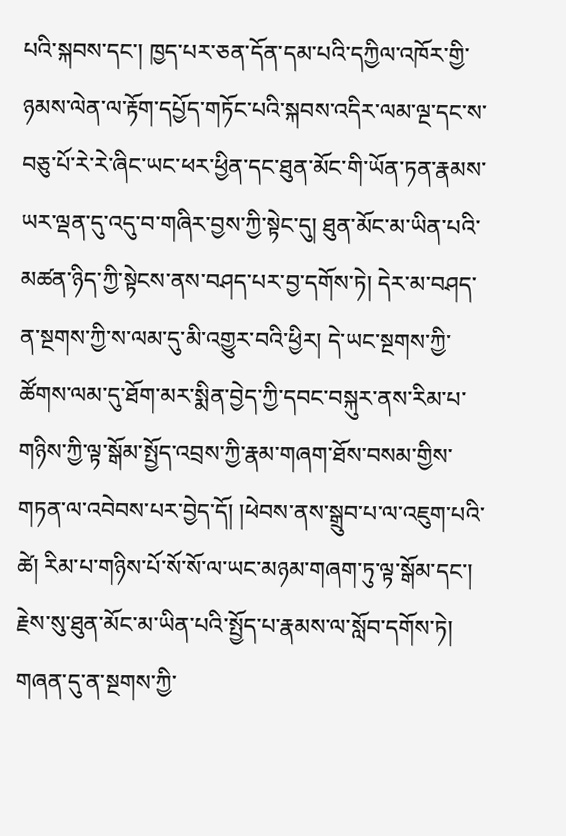པའི་སྐབས་དང་། ཁྱད་པར་ཅན་དོན་དམ་པའི་དཀྱིལ་འཁོར་གྱི་ཉམས་ལེན་ལ་རྟོག་དཔྱོད་གཏོང་པའི་སྐབས་འདིར་ལམ་ལྔ་དང་ས་བཅུ་པོ་རེ་རེ་ཞིང་ཡང་ཕར་ཕྱིན་དང་ཐུན་མོང་གི་ཡོན་ཏན་རྣམས་ཡར་ལྡན་དུ་འདུ་བ་གཞིར་བྱས་ཀྱི་སྟེང་དུ། ཐུན་མོང་མ་ཡིན་པའི་མཚན་ཉིད་ཀྱི་སྟེངས་ནས་བཤད་པར་བྱ་དགོས་ཏེ། དེར་མ་བཤད་ན་སྔགས་ཀྱི་ས་ལམ་དུ་མི་འགྱུར་བའི་ཕྱིར། དེ་ཡང་སྔགས་ཀྱི་ཚོགས་ལམ་དུ་ཐོག་མར་སྨིན་བྱེད་ཀྱི་དབང་བསྐུར་ནས་རིམ་པ་གཉིས་ཀྱི་ལྟ་སྒོམ་སྤྱོད་འབྲས་ཀྱི་རྣམ་གཞག་ཐོས་བསམ་གྱིས་གཏན་ལ་འབེབས་པར་བྱེད་དོ། །ཕེབས་ནས་སྒྲུབ་པ་ལ་འཇུག་པའི་ཚེ། རིམ་པ་གཉིས་པོ་སོ་སོ་ལ་ཡང་མཉམ་གཞག་ཏུ་ལྟ་སྒོམ་དང་། རྗེས་སུ་ཐུན་མོང་མ་ཡིན་པའི་སྤྱོད་པ་རྣམས་ལ་སློབ་དགོས་ཏེ། གཞན་དུ་ན་སྔགས་ཀྱི་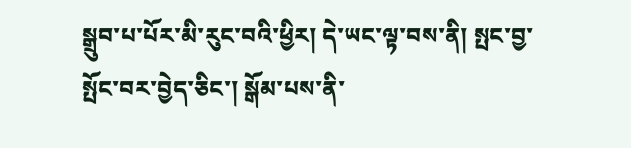སྒྲུབ་པ་པོར་མི་རུང་བའི་ཕྱིར། དེ་ཡང་ལྟ་བས་ནི། སྤང་བྱ་སྤོང་བར་བྱེད་ཅིང་། སྒོམ་པས་ནི་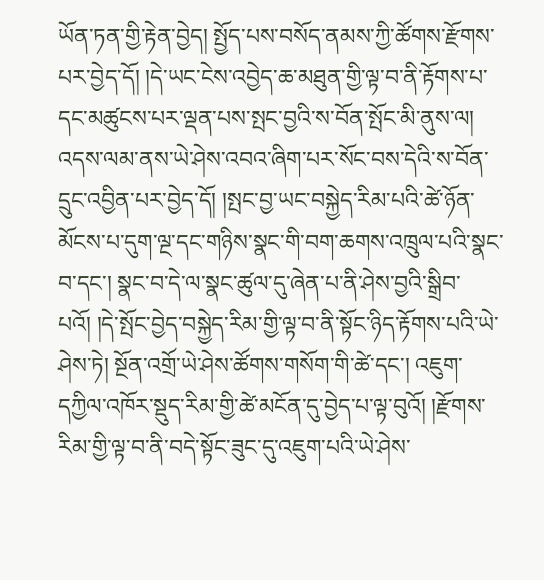ཡོན་ཏན་གྱི་རྟེན་བྱེད། སྤྱོད་པས་བསོད་ནམས་ཀྱི་ཚོགས་རྫོགས་པར་བྱེད་དོ། །དེ་ཡང་ངེས་འབྱེད་ཆ་མཐུན་གྱི་ལྟ་བ་ནི་རྟོགས་པ་དང་མཚུངས་པར་ལྡན་པས་སྤང་བྱའི་ས་བོན་སྤོང་མི་ནུས་ལ། འདས་ལམ་ནས་ཡེ་ཤེས་འབའ་ཞིག་པར་སོང་བས་དེའི་ས་བོན་དྲུང་འབྱིན་པར་བྱེད་དོ། །སྤང་བྱ་ཡང་བསྐྱེད་རིམ་པའི་ཚེ་ཉོན་མོངས་པ་དུག་ལྔ་དང་གཉིས་སྣང་གི་བག་ཆགས་འཁྲུལ་པའི་སྣང་བ་དང་། སྣང་བ་དེ་ལ་སྣང་ཚུལ་དུ་ཞེན་པ་ནི་ཤེས་བྱའི་སྒྲིབ་པའོ། །དེ་སྤོང་བྱེད་བསྐྱེད་རིམ་གྱི་ལྟ་བ་ནི་སྟོང་ཉིད་རྟོགས་པའི་ཡེ་ཤེས་ཏེ། སྔོན་འགྲོ་ཡེ་ཤེས་ཚོགས་གསོག་གི་ཚེ་དང་། འཇུག་དཀྱིལ་འཁོར་སྡུད་རིམ་གྱི་ཚེ་མངོན་དུ་བྱེད་པ་ལྟ་བུའོ། །རྫོགས་རིམ་གྱི་ལྟ་བ་ནི་བདེ་སྟོང་ཟུང་དུ་འཇུག་པའི་ཡེ་ཤེས་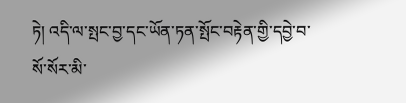ཏེ། འདི་ལ་སྤང་བྱ་དང་ཡོན་ཏན་སྤོང་བརྟེན་གྱི་དབྱེ་བ་སོ་སོར་མི་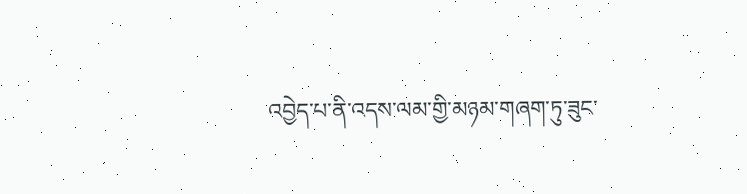འབྱེད་པ་ནི་འདས་ལམ་གྱི་མཉམ་གཞག་ཏུ་ཟུང་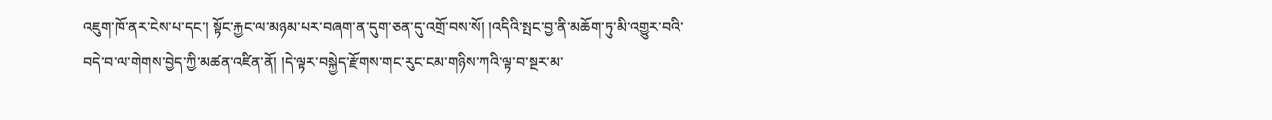འཇུག་ཁོ་ནར་ངེས་པ་དང་། སྟོང་རྐྱང་ལ་མཉམ་པར་བཞག་ན་དུག་ཅན་དུ་འགྲོ་བས་སོ། །འདིའི་སྤང་བྱ་ནི་མཆོག་ཏུ་མི་འགྱུར་བའི་བདེ་བ་ལ་གེགས་བྱེད་ཀྱི་མཚན་འཛིན་ནོ། །དེ་ལྟར་བསྐྱེད་རྫོགས་གང་རུང་ངམ་གཉིས་ཀའི་ལྟ་བ་སྔར་མ་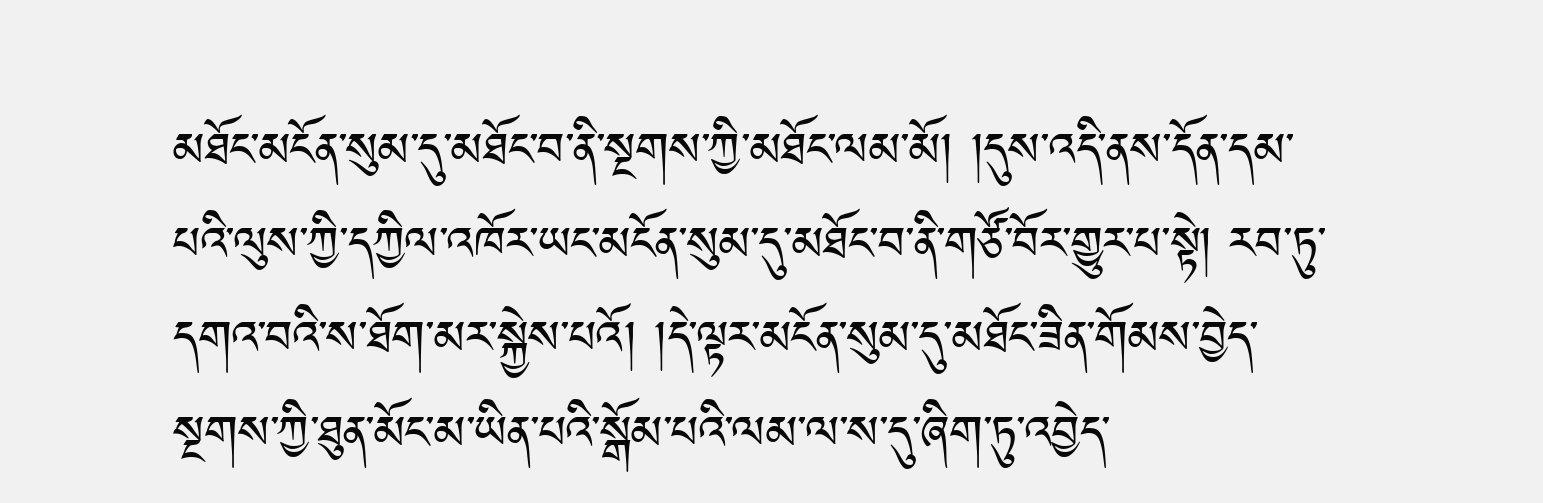མཐོང་མངོན་སུམ་དུ་མཐོང་བ་ནི་སྔགས་ཀྱི་མཐོང་ལམ་མོ། །དུས་འདི་ནས་དོན་དམ་པའི་ལུས་ཀྱི་དཀྱིལ་འཁོར་ཡང་མངོན་སུམ་དུ་མཐོང་བ་ནི་གཙོ་བོར་གྱུར་པ་སྟེ། རབ་ཏུ་དགའ་བའི་ས་ཐོག་མར་སྐྱེས་པའོ། །དེ་ལྟར་མངོན་སུམ་དུ་མཐོང་ཟིན་གོམས་བྱེད་སྔགས་ཀྱི་ཐུན་མོང་མ་ཡིན་པའི་སྒོམ་པའི་ལམ་ལ་ས་དུ་ཞིག་ཏུ་འབྱེད་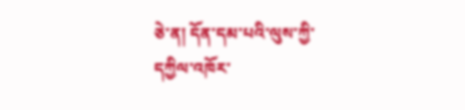ཅེ་ན། དོན་དམ་པའི་ལུས་ཀྱི་དཀྱིལ་འཁོར་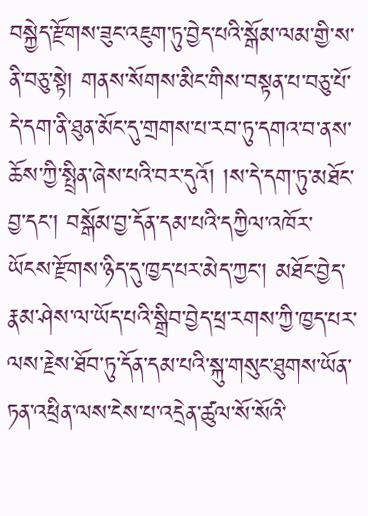བསྐྱེད་རྫོགས་ཟུང་འཇུག་ཏུ་བྱེད་པའི་སྒོམ་ལམ་གྱི་ས་ནི་བཅུ་སྟེ། གནས་སོགས་མིང་གིས་བསྟན་པ་བཅུ་པོ་དེ་དག་ནི་ཐུན་མོང་དུ་གྲགས་པ་རབ་ཏུ་དགའ་བ་ནས་ཆོས་ཀྱི་སྤྲིན་ཞེས་པའི་བར་དུའོ། །ས་དེ་དག་ཏུ་མཐོང་བྱ་དང་། བསྒོམ་བྱ་དོན་དམ་པའི་དཀྱིལ་འཁོར་ཡོངས་རྫོགས་ཉིད་དུ་ཁྱད་པར་མེད་ཀྱང་། མཐོང་བྱེད་རྣམ་ཤེས་ལ་ཡོད་པའི་སྒྲིབ་བྱེད་ཕྲ་རགས་ཀྱི་ཁྱད་པར་ལས་རྗེས་ཐོབ་ཏུ་དོན་དམ་པའི་སྐུ་གསུང་ཐུགས་ཡོན་ཏན་འཕྲིན་ལས་ངེས་པ་འདྲེན་ཚུལ་སོ་སོའི་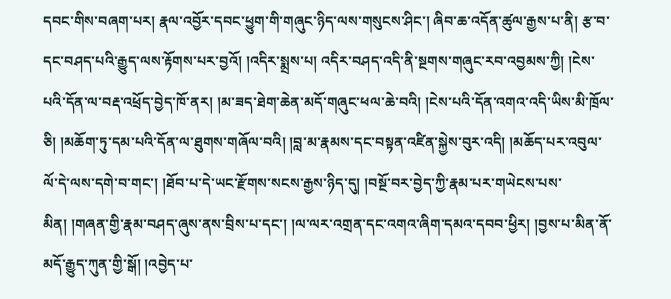དབང་གིས་བཞག་པར། རྣལ་འབྱོར་དབང་ཕྱུག་གི་གཞུང་ཉིད་ལས་གསུངས་ཤིང་། ཞིབ་ཆ་འདོན་ཚུལ་རྒྱས་པ་ནི། རྩ་བ་དང་བཤད་པའི་རྒྱུད་ལས་རྟོགས་པར་བྱའོ། །འདིར་སྨྲས་པ། འདིར་བཤད་འདི་ནི་སྔགས་གཞུང་རབ་འབྱམས་ཀྱི། །ངེས་པའི་དོན་ལ་བརྡ་འཕྲོད་བྱེད་ཁོ་ནར། །མ་ཟད་ཐེག་ཆེན་མདོ་གཞུང་ཕལ་ཆེ་བའི། །ངེས་པའི་དོན་འགའ་འདི་ཡིས་མི་ཁྲོལ་ཅི། །མཆོག་ཏུ་དམ་པའི་དོན་ལ་ཐུགས་གཞོལ་བའི། །བླ་མ་རྣམས་དང་བསྟན་འཛིན་སྐྱེས་བུར་འདི། །མཆོད་པར་འབུལ་ལོ་དེ་ལས་དགེ་བ་གང་། །ཐོབ་པ་དེ་ཡང་རྫོགས་སངས་རྒྱས་ཉིད་དུ། །བསྔོ་བར་བྱེད་ཀྱི་རྣམ་པར་གཡེངས་པས་མིན། །གཞན་གྱི་རྣམ་བཤད་ཞུས་ནས་བྲིས་པ་དང་། །ལ་ལར་འགྲན་དང་འགའ་ཞིག་དམའ་དབབ་ཕྱིར། །བྱས་པ་མིན་ནོ་མདོ་རྒྱུད་ཀུན་གྱི་སྒོ། །འབྱེད་པ་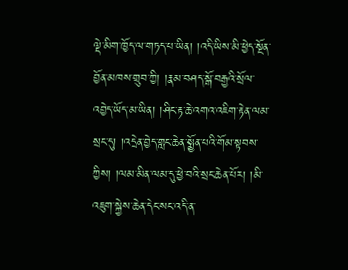ལྡེ་མིག་ཁྱོད་ལ་གཏད་པ་ཡིན། །འདི་ཡིས་མི་ཕྱེད་སྔོན་བྱོན་མཁས་གྲུབ་ཀྱི། །རྣམ་བཤད་སྒོ་བརྒྱའི་སྲོལ་འབྱེད་ཡོད་མ་ཡིན། །ཤིང་རྟ་ཆེ་འགའ་འཇིག་རྟེན་ལམ་སྲང་དུ། །འདྲེན་བྱེད་གླང་ཆེན་སྨྱོན་པའི་གོམ་སྟབས་ཀྱིས། །ལམ་མིན་ལམ་དུ་ཕྱེ་བའི་སྲང་ཆེན་པོར། །མི་འཇུག་སྐྱེས་ཆེན་དེང་སང་འདི་ན་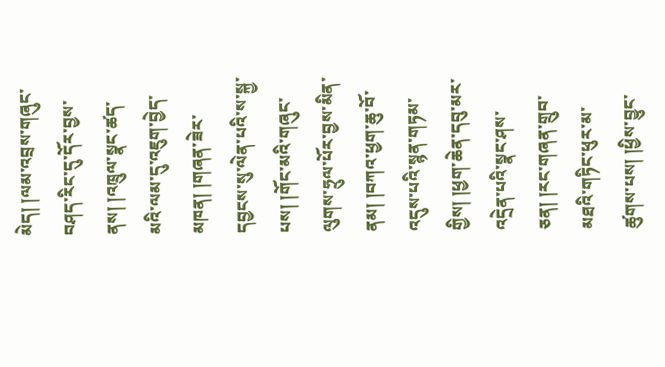མེད། །ལམ་འབྲས་གཞུང་བཤད་རིང་དུ་དོར་བྱས་ནས། །འཁྲུལ་སྣང་ཚད་མའི་ལམ་དུ་འཇུག་བྱེད་མཁན། །གཞན་ཟེར་དབྱངས་སུ་ལེན་པའི་ས་སྐྱ་པས། །གོང་མའི་གཞུང་ལུགས་ཧྲུལ་པོར་བྱས་མིན་ནམ། །བཀའ་ཕྱག་ཆུ་བོ་འདུས་པའི་སྙན་གཏམ་གྱིས། །ཕྱག་ཆེན་དབུ་མར་འདྲེན་པའི་སྣང་ཤས་ཅན། །རང་གཞན་གྲུབ་མཐའི་གཏིང་ཕུར་མ་ཚུགས་པས། །ཕྱིས་བྱུང་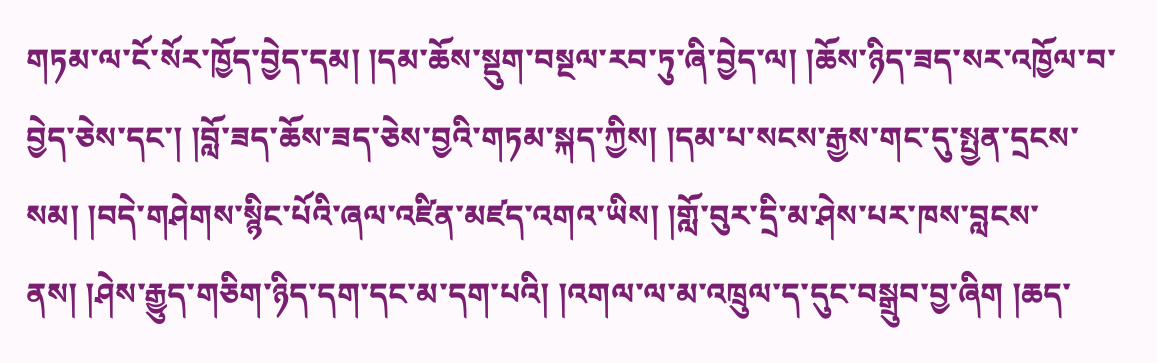གཏམ་ལ་ངོ་སོར་ཁྱོད་བྱེད་དམ། །དམ་ཆོས་སྡུག་བསྔལ་རབ་ཏུ་ཞི་བྱེད་ལ། །ཆོས་ཉིད་ཟད་སར་འཁྱོལ་བ་བྱེད་ཅེས་དང་། །བློ་ཟད་ཆོས་ཟད་ཅེས་བྱའི་གཏམ་སྐད་ཀྱིས། །དམ་པ་སངས་རྒྱས་གང་དུ་སྤྱན་དྲངས་སམ། །བདེ་གཤེགས་སྙིང་པོའི་ཞལ་འཛིན་མཛད་འགའ་ཡིས། །གློ་བུར་དྲི་མ་ཤེས་པར་ཁས་བླངས་ནས། །ཤེས་རྒྱུད་གཅིག་ཉིད་དག་དང་མ་དག་པའི། །འགལ་ལ་མ་འཁྲུལ་ད་དུང་བསྒྲུབ་བྱ་ཞིག །ཆད་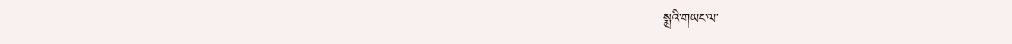སྨྲའི་གཡང་ལ་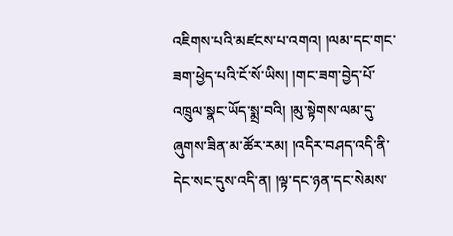འཇིགས་པའི་མཛངས་པ་འགའ། །ལམ་དང་གང་ཟག་ཕྱེད་པའི་ངོ་སོ་ཡིས། །གང་ཟག་བྱེད་པོ་འཁྲུལ་སྣང་ཡོད་སྨྲ་བའི། །མུ་སྟེགས་ལམ་དུ་ཞུགས་ཟིན་མ་ཚོར་རམ། །འདིར་བཤད་འདི་ནི་དེང་སང་དུས་འདི་ན། །ལྟ་དང་ཉན་དང་སེམས་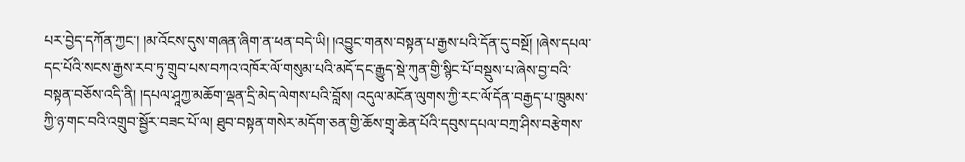པར་བྱེད་དཀོན་ཀྱང་། །མ་འོངས་དུས་གཞན་ཞིག་ན་ཕན་བདེ་ཡི། །འབྱུང་གནས་བསྟན་པ་རྒྱས་པའི་དོན་དུ་བསྔོ། །ཞེས་དཔལ་དང་པོའི་སངས་རྒྱས་རབ་ཏུ་གྲུབ་པས་བཀའ་འཁོར་ལོ་གསུམ་པའི་མདོ་དང་རྒྱུད་སྡེ་ཀུན་གྱི་སྙིང་པོ་བསྡུས་པ་ཞེས་བྱ་བའི་བསྟན་བཅོས་འདི་ནི། །དཔལ་ཤཱཀྱ་མཆོག་ལྡན་དྲི་མེད་ལེགས་པའི་བློས། འདུལ་མངོན་ལུགས་ཀྱི་རང་ལོ་དོན་བརྒྱད་པ་ཁྲུམས་ཀྱི་ཉ་གང་བའི་འགྲུབ་སྦྱོར་བཟང་པོ་ལ། ཐུབ་བསྟན་གསེར་མདོག་ཅན་གྱི་ཆོས་གྲྭ་ཆེན་པོའི་དབུས་དཔལ་བཀྲ་ཤིས་བརྩེགས་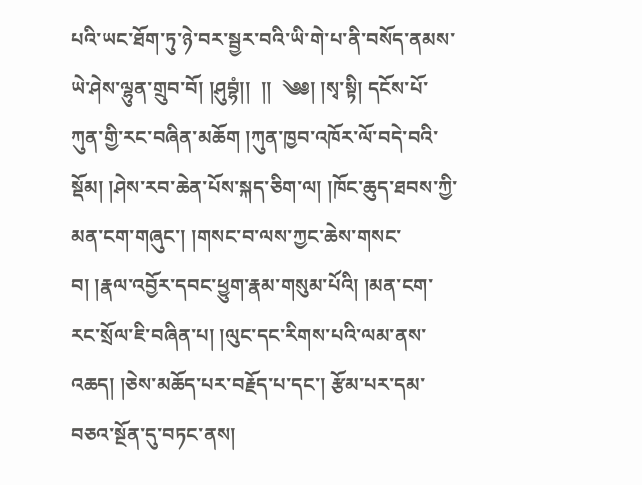པའི་ཡང་ཐོག་ཏུ་ཉེ་བར་སྦྱར་བའི་ཡི་གེ་པ་ནི་བསོད་ནམས་ཡེ་ཤེས་ལྷུན་གྲུབ་བོ། །ཤུབྷཾ།།  །།  ༄༅། །སྭ་སྟི། དངོས་པོ་ཀུན་གྱི་རང་བཞིན་མཆོག །ཀུན་ཁྱབ་འཁོར་ལོ་བདེ་བའི་སྡོམ། །ཤེས་རབ་ཆེན་པོས་སྐད་ཅིག་ལ། །ཁོང་ཆུད་ཐབས་ཀྱི་མན་ངག་གཞུང་། །གསང་བ་ལས་ཀྱང་ཆེས་གསང་བ། །རྣལ་འབྱོར་དབང་ཕྱུག་རྣམ་གསུམ་པོའི། །མན་ངག་རང་སྲོལ་ཇི་བཞིན་པ། །ལུང་དང་རིགས་པའི་ལམ་ནས་འཆད། །ཅེས་མཆོད་པར་བརྗོད་པ་དང་། རྩོམ་པར་དམ་བཅའ་སྔོན་དུ་བཏང་ནས།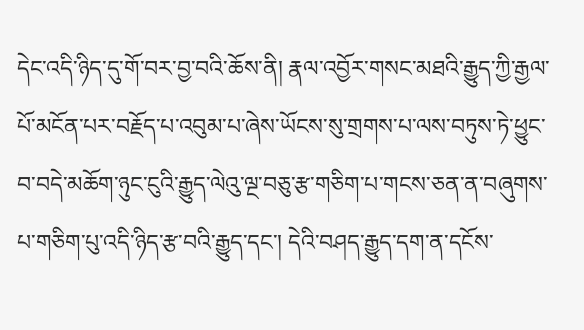དེང་འདི་ཉིད་དུ་གོ་བར་བྱ་བའི་ཆོས་ནི། རྣལ་འབྱོར་གསང་མཐའི་རྒྱུད་ཀྱི་རྒྱལ་པོ་མངོན་པར་བརྗོད་པ་འབུམ་པ་ཞེས་ཡོངས་སུ་གྲགས་པ་ལས་བཏུས་ཏེ་ཕྱུང་བ་བདེ་མཆོག་ཉུང་ངུའི་རྒྱུད་ལེའུ་ལྔ་བཅུ་རྩ་གཅིག་པ་གངས་ཅན་ན་བཞུགས་པ་གཅིག་པུ་འདི་ཉིད་རྩ་བའི་རྒྱུད་དང་། དེའི་བཤད་རྒྱུད་དག་ན་དངོས་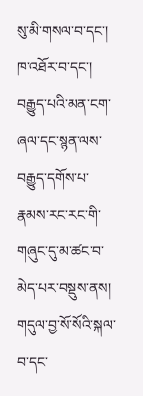སུ་མི་གསལ་བ་དང་། ཁ་འཐོར་བ་དང་། བརྒྱུད་པའི་མན་ངག་ཞལ་དང་སྙན་ལས་བརྒྱུད་དགོས་པ་རྣམས་རང་རང་གི་གཞུང་དུ་མ་ཚང་བ་མེད་པར་བསྡུས་ནས། གདུལ་བྱ་སོ་སོའི་སྐལ་བ་དང་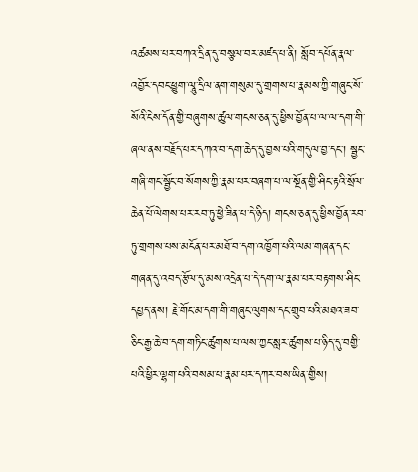འཚམས་པར་བཀའ་དྲིན་དུ་བསྩལ་བར་མཛད་པ་ནི། སློབ་དཔོན་རྣལ་འབྱོར་དབང་ཕྱུག་ལཱུ་དྲིལ་ནག་གསུམ་དུ་གྲགས་པ་རྣམས་ཀྱི་གཞུང་སོ་སོའི་ངེས་དོན་གྱི་བཞུགས་ཚུལ་གངས་ཅན་དུ་ཕྱིས་བྱོན་པ་ལ་ལ་དག་གི་ཞལ་ནས་བརྗོད་པར་དཀའ་བ་དག་ཆེད་དུ་བྱས་པའི་གདུལ་བྱ་དང་། སྦྱང་གཞི་གང་སྦྱོང་བ་སོགས་ཀྱི་རྣམ་པར་བཞག་པ་ལ་སྔོན་གྱི་ཤིང་རྟའི་སྲོལ་ཆེན་པོ་ལེགས་པར་རབ་ཏུ་ཕྱེ་ཟིན་པ་དེ་ཉིད། གངས་ཅན་དུ་ཕྱིས་བྱོན་རབ་ཏུ་གྲགས་པས་མངོན་པར་མཐོ་བ་དག་འཁྱོག་པའི་ལམ་གཞན་དང་གཞན་དུ་འབད་རྩོལ་དུ་མས་འདྲེན་པ་དེ་དག་ལ་རྣམ་པར་བརྟགས་ཤིང་དཔྱད་ནས། རྗེ་གོང་མ་དག་གི་གཞུང་ལུགས་དང་གྲུབ་པའི་མཐའ་ཟབ་ཅིང་རྒྱ་ཆེ་བ་དག་གཏིང་ཚུགས་པ་ལས་ཀྱང་སླར་ཚུགས་པ་ཉིད་དུ་བགྱི་པའི་ཕྱིར་ལྷག་པའི་བསམ་པ་རྣམ་པར་དཀར་བས་ཡིན་གྱིས།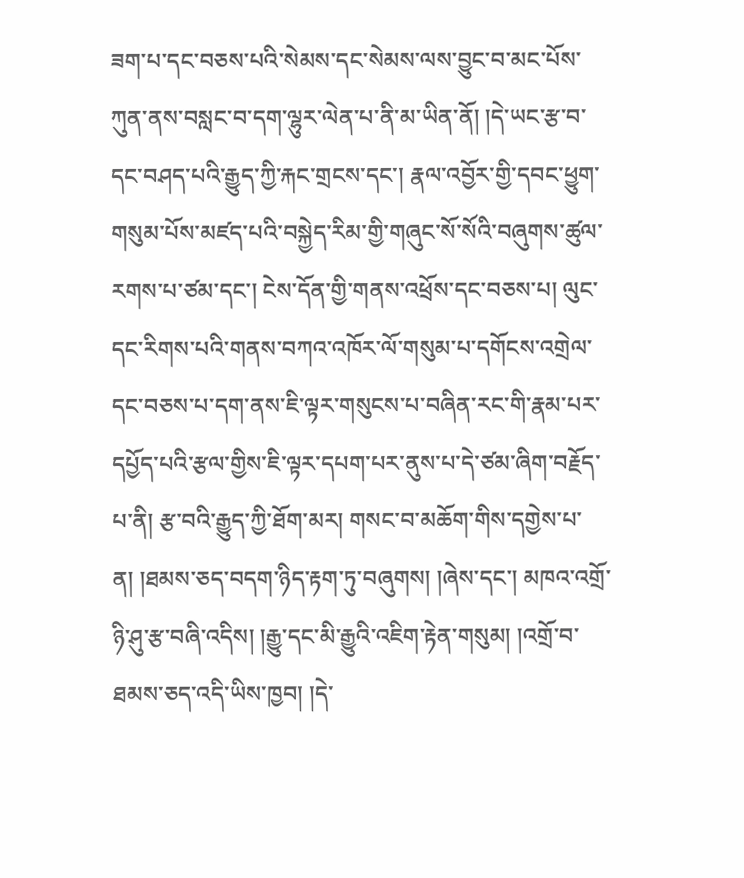ཟག་པ་དང་བཅས་པའི་སེམས་དང་སེམས་ལས་བྱུང་བ་མང་པོས་ཀུན་ནས་བསླང་བ་དག་ལྷུར་ལེན་པ་ནི་མ་ཡིན་ནོ། །དེ་ཡང་རྩ་བ་དང་བཤད་པའི་རྒྱུད་ཀྱི་རྐང་གྲངས་དང་། རྣལ་འབྱོར་གྱི་དབང་ཕྱུག་གསུམ་པོས་མཛད་པའི་བསྐྱེད་རིམ་གྱི་གཞུང་སོ་སོའི་བཞུགས་ཚུལ་རགས་པ་ཙམ་དང་། ངེས་དོན་གྱི་གནས་འཕྲོས་དང་བཅས་པ། ལུང་དང་རིགས་པའི་གནས་བཀའ་འཁོར་ལོ་གསུམ་པ་དགོངས་འགྲེལ་དང་བཅས་པ་དག་ནས་ཇི་ལྟར་གསུངས་པ་བཞིན་རང་གི་རྣམ་པར་དཔྱོད་པའི་རྩལ་གྱིས་ཇི་ལྟར་དཔག་པར་ནུས་པ་དེ་ཙམ་ཞིག་བརྗོད་པ་ནི། རྩ་བའི་རྒྱུད་ཀྱི་ཐོག་མར། གསང་བ་མཆོག་གིས་དགྱེས་པ་ན། །ཐམས་ཅད་བདག་ཉིད་རྟག་ཏུ་བཞུགས། །ཞེས་དང་། མཁའ་འགྲོ་ཉི་ཤུ་རྩ་བཞི་འདིས། །རྒྱུ་དང་མི་རྒྱུའི་འཇིག་རྟེན་གསུམ། །འགྲོ་བ་ཐམས་ཅད་འདི་ཡིས་ཁྱབ། །དེ་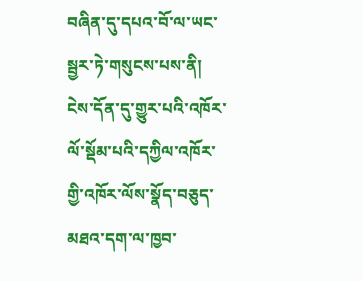བཞིན་དུ་དཔའ་བོ་ལ་ཡང་སྦྱར་ཏེ་གསུངས་པས་ནི། ངེས་དོན་དུ་གྱུར་པའི་འཁོར་ལོ་སྡོམ་པའི་དཀྱིལ་འཁོར་གྱི་འཁོར་ལོས་སྣོད་བཅུད་མཐའ་དག་ལ་ཁྱབ་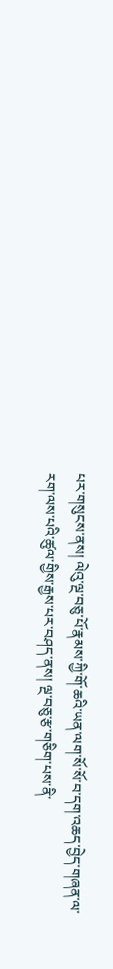པར་གསུངས་ནས། ལེའུ་ལྔ་བཅུ་པོ་རྣམས་ཀྱི་གོ་ཆའི་ཡན་ལག་སོ་སོ་བ་དག་འཆད་བྱེད་གཞན་ལ་རག་ལས་པའི་ཚུལ་གྱིས་རྒྱས་པར་བཤད་ནས། ལྔ་བཅུ་རྩ་གཅིག་པས་ནི་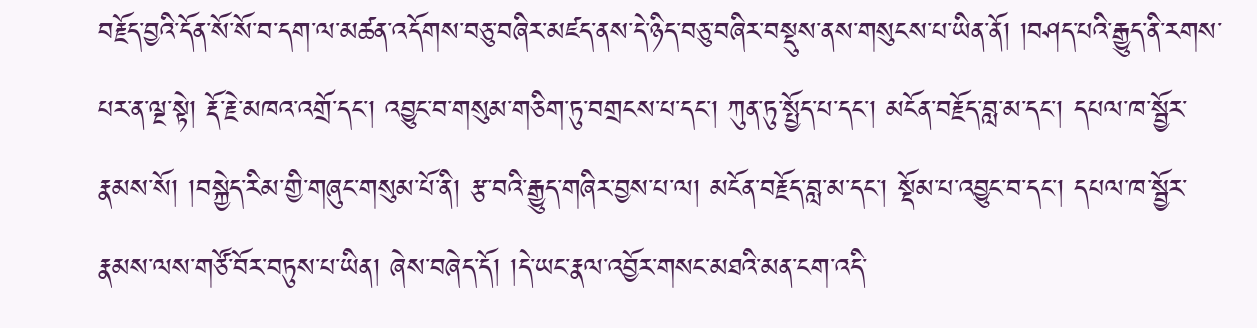བརྗོད་བྱའི་དོན་སོ་སོ་བ་དག་ལ་མཚན་འདོགས་བཅུ་བཞིར་མཛད་ནས་དེ་ཉིད་བཅུ་བཞིར་བསྡུས་ནས་གསུངས་པ་ཡིན་ནོ། །བཤད་པའི་རྒྱུད་ནི་རགས་པར་ན་ལྔ་སྟེ། རྡོ་རྗེ་མཁའ་འགྲོ་དང་། འབྱུང་བ་གསུམ་གཅིག་ཏུ་བགྲངས་པ་དང་། ཀུན་ཏུ་སྤྱོད་པ་དང་། མངོན་བརྗོད་བླ་མ་དང་། དཔལ་ཁ་སྦྱོར་རྣམས་སོ། །བསྐྱེད་རིམ་གྱི་གཞུང་གསུམ་པོ་ནི། རྩ་བའི་རྒྱུད་གཞིར་བྱས་པ་ལ། མངོན་བརྗོད་བླ་མ་དང་། སྡོམ་པ་འབྱུང་བ་དང་། དཔལ་ཁ་སྦྱོར་རྣམས་ལས་གཙོ་བོར་བཏུས་པ་ཡིན། ཞེས་བཞེད་དོ། །དེ་ཡང་རྣལ་འབྱོར་གསང་མཐའི་མན་ངག་འདི་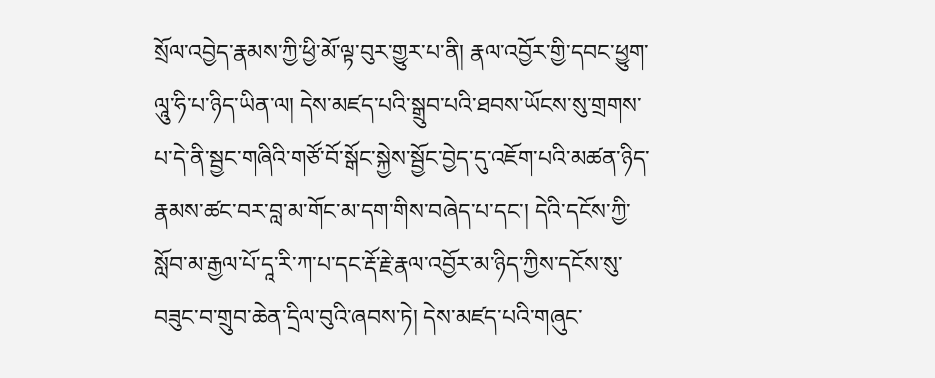སྲོལ་འབྱེད་རྣམས་ཀྱི་ཕྱི་མོ་ལྟ་བུར་གྱུར་པ་ནི། རྣལ་འབྱོར་གྱི་དབང་ཕྱུག་ལཱུ་ཧི་པ་ཉིད་ཡིན་ལ། དེས་མཛད་པའི་སྒྲུབ་པའི་ཐབས་ཡོངས་སུ་གྲགས་པ་དེ་ནི་སྦྱང་གཞིའི་གཙོ་བོ་སྒོང་སྐྱེས་སྦྱོང་བྱེད་དུ་འཇོག་པའི་མཚན་ཉིད་རྣམས་ཚང་བར་བླ་མ་གོང་མ་དག་གིས་བཞེད་པ་དང་། དེའི་དངོས་ཀྱི་སློབ་མ་རྒྱལ་པོ་དཱ་རི་ཀ་པ་དང་རྡོ་རྗེ་རྣལ་འབྱོར་མ་ཉིད་ཀྱིས་དངོས་སུ་བཟུང་བ་གྲུབ་ཆེན་དྲིལ་བུའི་ཞབས་ཏེ། དེས་མཛད་པའི་གཞུང་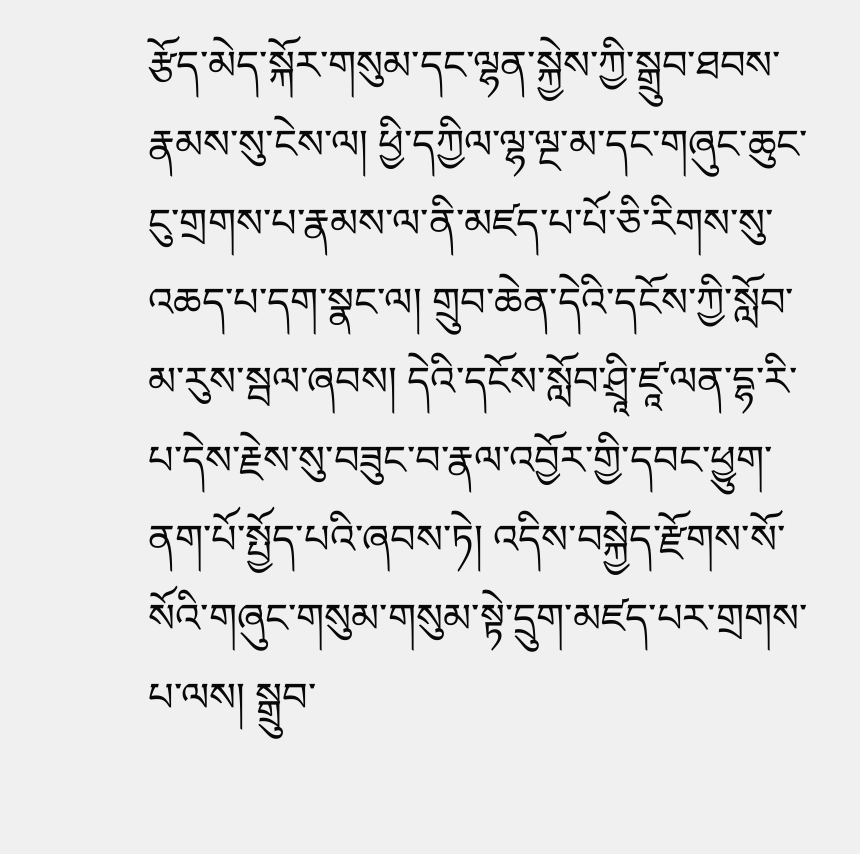རྩོད་མེད་སྐོར་གསུམ་དང་ལྷན་སྐྱེས་ཀྱི་སྒྲུབ་ཐབས་རྣམས་སུ་ངེས་ལ། ཕྱི་དཀྱིལ་ལྷ་ལྔ་མ་དང་གཞུང་ཆུང་ངུ་གྲགས་པ་རྣམས་ལ་ནི་མཛད་པ་པོ་ཅི་རིགས་སུ་འཆད་པ་དག་སྣང་ལ། གྲུབ་ཆེན་དེའི་དངོས་ཀྱི་སློབ་མ་རུས་སྦལ་ཞབས། དེའི་དངོས་སློབ་ཤྲཱི་ཛཱ་ལན་དྷ་རི་པ་དེས་རྗེས་སུ་བཟུང་བ་རྣལ་འབྱོར་གྱི་དབང་ཕྱུག་ནག་པོ་སྤྱོད་པའི་ཞབས་ཏེ། འདིས་བསྐྱེད་རྫོགས་སོ་སོའི་གཞུང་གསུམ་གསུམ་སྟེ་དྲུག་མཛད་པར་གྲགས་པ་ལས། སྒྲུབ་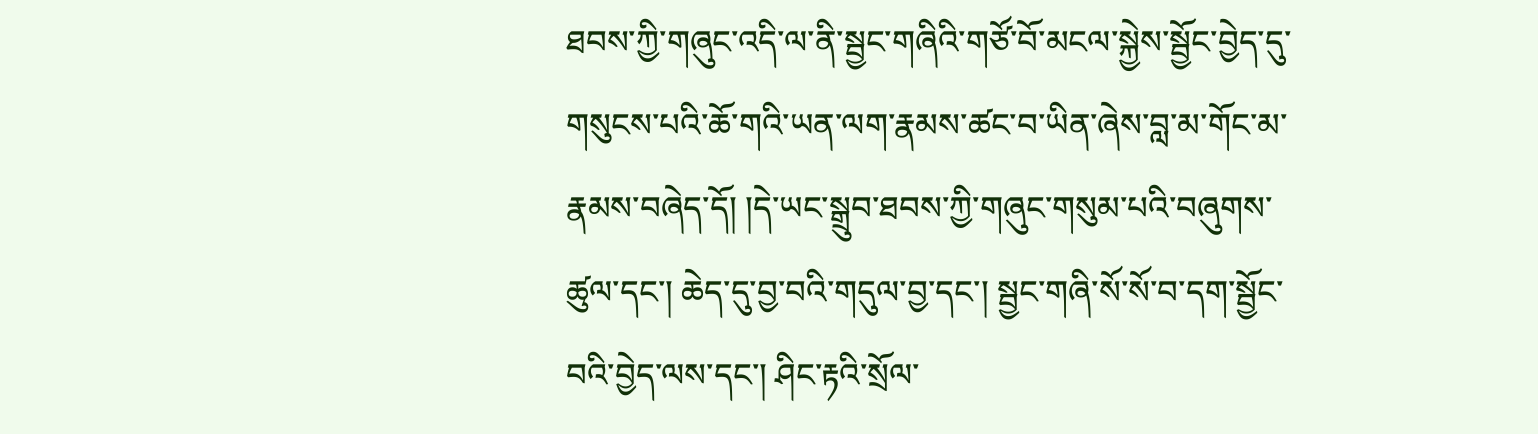ཐབས་ཀྱི་གཞུང་འདི་ལ་ནི་སྦྱང་གཞིའི་གཙོ་བོ་མངལ་སྐྱེས་སྦྱོང་བྱེད་དུ་གསུངས་པའི་ཆོ་གའི་ཡན་ལག་རྣམས་ཚང་བ་ཡིན་ཞེས་བླ་མ་གོང་མ་རྣམས་བཞེད་དོ། །དེ་ཡང་སྒྲུབ་ཐབས་ཀྱི་གཞུང་གསུམ་པའི་བཞུགས་ཚུལ་དང་། ཆེད་དུ་བྱ་བའི་གདུལ་བྱ་དང་། སྦྱང་གཞི་སོ་སོ་བ་དག་སྦྱོང་བའི་བྱེད་ལས་དང་། ཤིང་རྟའི་སྲོལ་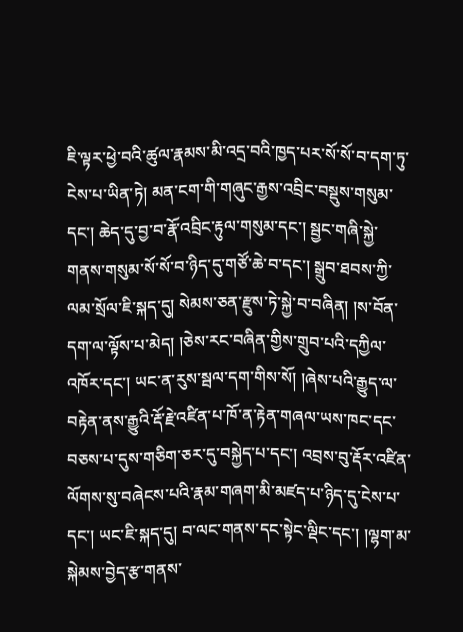ཇི་ལྟར་ཕྱེ་བའི་ཚུལ་རྣམས་མི་འདྲ་བའི་ཁྱད་པར་སོ་སོ་བ་དག་ཏུ་ངེས་པ་ཡིན་ཏེ། མན་ངག་གི་གཞུང་རྒྱས་འབྲིང་བསྡུས་གསུམ་དང་། ཆེད་དུ་བྱ་བ་རྣོ་འབྲིང་རྟུལ་གསུམ་དང་། སྦྱང་གཞི་སྐྱེ་གནས་གསུམ་སོ་སོ་བ་ཉིད་དུ་གཙོ་ཆེ་བ་དང་། སྒྲུབ་ཐབས་ཀྱི་ལམ་སྲོལ་ཇི་སྐད་དུ། སེམས་ཅན་རྫུས་ཏེ་སྐྱེ་བ་བཞིན། །ས་བོན་དག་ལ་ལྟོས་པ་མེད། །ཅེས་རང་བཞིན་གྱིས་གྲུབ་པའི་དཀྱིལ་འཁོར་དང་། ཡང་ན་རུས་སྦལ་དག་གིས་སོ། །ཞེས་པའི་རྒྱུད་ལ་བརྟེན་ནས་རྒྱུའི་རྡོ་རྗེ་འཛིན་པ་ཁོ་ན་རྟེན་གཞལ་ཡས་ཁང་དང་བཅས་པ་དུས་གཅིག་ཅར་དུ་བསྐྱེད་པ་དང་། འབྲས་བུ་རྡོར་འཛིན་ལོགས་སུ་བཞེངས་པའི་རྣམ་གཞག་མི་མཛད་པ་ཉིད་དུ་ངེས་པ་དང་། ཡང་ཇི་སྐད་དུ། བ་ལང་གནས་དང་སྟེང་ལྡིང་དང་། །ལྷག་མ་སྐེམས་བྱེད་རྩ་གནས་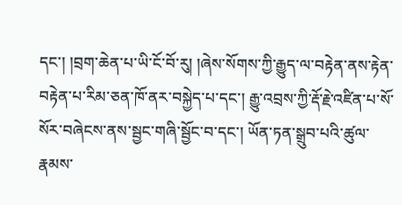དང་། །བྲག་ཆེན་པ་ཡི་ངོ་བོ་རུ། །ཞེས་སོགས་ཀྱི་རྒྱུད་ལ་བརྟེན་ནས་རྟེན་བརྟེན་པ་རིམ་ཅན་ཁོ་ནར་བསྐྱེད་པ་དང་། རྒྱུ་འབྲས་ཀྱི་རྡོ་རྗེ་འཛིན་པ་སོ་སོར་བཞེངས་ནས་སྦྱང་གཞི་སྦྱོང་བ་དང་། ཡོན་ཏན་སྒྲུབ་པའི་ཚུལ་རྣམས་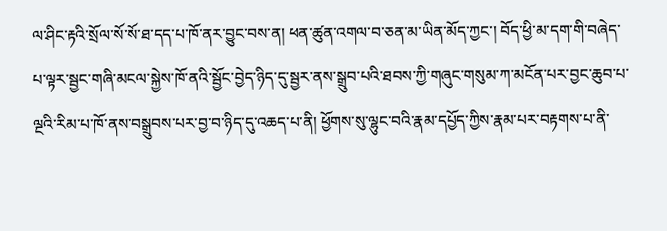ལ་ཤིང་རྟའི་སྲོལ་སོ་སོ་ཐ་དད་པ་ཁོ་ནར་བྱུང་བས་ན། ཕན་ཚུན་འགལ་བ་ཅན་མ་ཡིན་མོད་ཀྱང་། བོད་ཕྱི་མ་དག་གི་བཞེད་པ་ལྟར་སྦྱང་གཞི་མངལ་སྐྱེས་ཁོ་ནའི་སྦྱོང་བྱེད་ཉིད་དུ་སྦྱར་ནས་སྒྲུབ་པའི་ཐབས་ཀྱི་གཞུང་གསུམ་ཀ་མངོན་པར་བྱང་ཆུབ་པ་ལྔའི་རིམ་པ་ཁོ་ནས་བསྒྲུབས་པར་བྱ་བ་ཉིད་དུ་འཆད་པ་ནི། ཕྱོགས་སུ་ལྷུང་བའི་རྣམ་དཔྱོད་ཀྱིས་རྣམ་པར་བརྟགས་པ་ནི་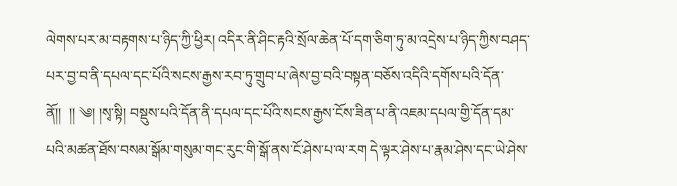ལེགས་པར་མ་བརྟགས་པ་ཉིད་ཀྱི་ཕྱིར། འདིར་ནི་ཤིང་རྟའི་སྲོལ་ཆེན་པོ་དག་ཅིག་ཏུ་མ་འདྲེས་པ་ཉིད་ཀྱིས་བཤད་པར་བྱ་བ་ནི་དཔལ་དང་པོའི་སངས་རྒྱས་རབ་ཏུ་གྲུབ་པ་ཞེས་བྱ་བའི་བསྟན་བཅོས་འདིའི་དགོས་པའི་དོན་ནོ།།  །། ༄། །སྭ་སྟི། བསྡུས་པའི་དོན་ནི་དཔལ་དང་པོའི་སངས་རྒྱས་ངོས་ཟིན་པ་ནི་འཇམ་དཔལ་གྱི་དོན་དམ་པའི་མཚན་ཐོས་བསམ་སྒོམ་གསུམ་གང་རུང་གི་སྒོ་ནས་ངོ་ཤེས་པ་ལ་རག དེ་ལྟར་ཤེས་པ་རྣམ་ཤེས་དང་ཡེ་ཤེས་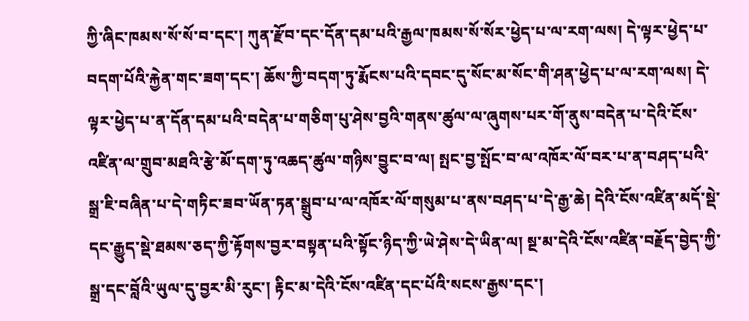ཀྱི་ཞིང་ཁམས་སོ་སོ་བ་དང་། ཀུན་རྫོབ་དང་དོན་དམ་པའི་རྒྱལ་ཁམས་སོ་སོར་ཕྱེད་པ་ལ་རག་ལས། དེ་ལྟར་ཕྱེད་པ་བདག་པོའི་རྐྱེན་གང་ཟག་དང་། ཆོས་ཀྱི་བདག་ཏུ་རྨོངས་པའི་དབང་དུ་སོང་མ་སོང་གི་ཤན་ཕྱེད་པ་ལ་རག་ལས། དེ་ལྟར་ཕྱེད་པ་ན་དོན་དམ་པའི་བདེན་པ་གཅིག་པུ་ཤེས་བྱའི་གནས་ཚུལ་ལ་ཞུགས་པར་གོ་ནུས་བདེན་པ་དེའི་ངོས་འཛིན་ལ་གྲུབ་མཐའི་རྩེ་མོ་དག་ཏུ་འཆད་ཚུལ་གཉིས་བྱུང་བ་ལ། སྤང་བྱ་སྤོང་བ་ལ་འཁོར་ལོ་བར་པ་ན་བཤད་པའི་སྒྲ་ཇི་བཞིན་པ་དེ་གཏིང་ཟབ་ཡོན་ཏན་སྒྲུབ་པ་ལ་འཁོར་ལོ་གསུམ་པ་ནས་བཤད་པ་དེ་རྒྱ་ཆེ། དེའི་ངོས་འཛིན་མདོ་སྡེ་དང་རྒྱུད་སྡེ་ཐམས་ཅད་ཀྱི་རྟོགས་བྱར་བསྟན་པའི་སྟོང་ཉིད་ཀྱི་ཡེ་ཤེས་དེ་ཡིན་ལ། སྔ་མ་དེའི་ངོས་འཛིན་བརྗོད་བྱེད་ཀྱི་སྒྲ་དང་བློའི་ཡུལ་དུ་བྱར་མི་རུང་། རྟིང་མ་དེའི་ངོས་འཛིན་དང་པོའི་སངས་རྒྱས་དང་།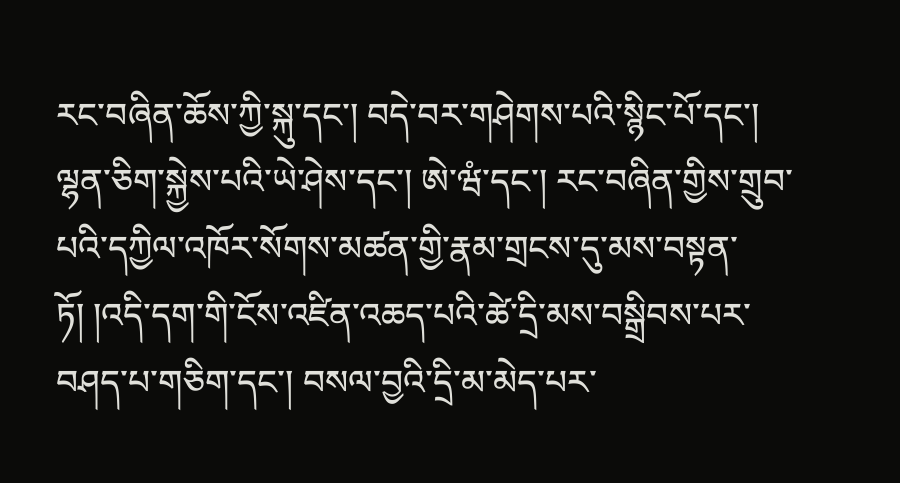རང་བཞིན་ཆོས་ཀྱི་སྐུ་དང་། བདེ་བར་གཤེགས་པའི་སྙིང་པོ་དང་། ལྷན་ཅིག་སྐྱེས་པའི་ཡེ་ཤེས་དང་། ཨེ་ཝཾ་དང་། རང་བཞིན་གྱིས་གྲུབ་པའི་དཀྱིལ་འཁོར་སོགས་མཚན་གྱི་རྣམ་གྲངས་དུ་མས་བསྟན་ཏོ། །འདི་དག་གི་ངོས་འཛིན་འཆད་པའི་ཚེ་དྲི་མས་བསྒྲིབས་པར་བཤད་པ་གཅིག་དང་། བསལ་བྱའི་དྲི་མ་མེད་པར་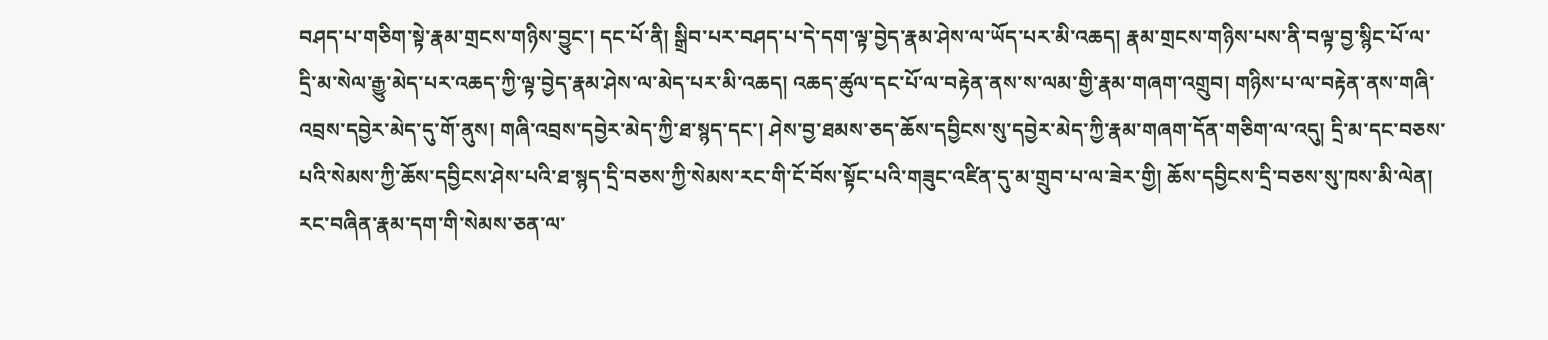བཤད་པ་གཅིག་སྟེ་རྣམ་གྲངས་གཉིས་བྱུང་། དང་པོ་ནི། སྒྲིབ་པར་བཤད་པ་དེ་དག་ལྟ་བྱེད་རྣམ་ཤེས་ལ་ཡོད་པར་མི་འཆད། རྣམ་གྲངས་གཉིས་པས་ནི་བལྟ་བྱ་སྙིང་པོ་ལ་དྲི་མ་སེལ་རྒྱུ་མེད་པར་འཆད་ཀྱི་ལྟ་བྱེད་རྣམ་ཤེས་ལ་མེད་པར་མི་འཆད། འཆད་ཚུལ་དང་པོ་ལ་བརྟེན་ནས་ས་ལམ་གྱི་རྣམ་གཞག་འགྲུབ། གཉིས་པ་ལ་བརྟེན་ནས་གཞི་འབྲས་དབྱེར་མེད་དུ་གོ་ནུས། གཞི་འབྲས་དབྱེར་མེད་ཀྱི་ཐ་སྙད་དང་། ཤེས་བྱ་ཐམས་ཅད་ཆོས་དབྱིངས་སུ་དབྱེར་མེད་ཀྱི་རྣམ་གཞག་དོན་གཅིག་ལ་འདུ། དྲི་མ་དང་བཅས་པའི་སེམས་ཀྱི་ཆོས་དབྱིངས་ཤེས་པའི་ཐ་སྙད་དྲི་བཅས་ཀྱི་སེམས་རང་གི་ངོ་བོས་སྟོང་པའི་གཟུང་འཛིན་དུ་མ་གྲུབ་པ་ལ་ཟེར་གྱི། ཆོས་དབྱིངས་དྲི་བཅས་སུ་ཁས་མི་ལེན། རང་བཞིན་རྣམ་དག་གི་སེམས་ཅན་ལ་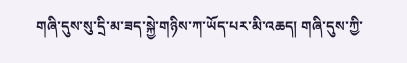གཞི་དུས་སུ་དྲི་མ་ཟད་སྐྱེ་གཉིས་ཀ་ཡོད་པར་མི་འཆད། གཞི་དུས་ཀྱི་